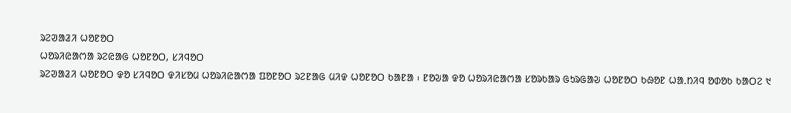ᱨᱮᱣᱟᱲᱤ ᱦᱚᱱᱚᱛ
ᱦᱚᱨᱤᱭᱟᱬᱟ ᱨᱮᱭᱟᱜ ᱦᱚᱱᱚᱛ, ᱥᱤᱧᱚᱛ
ᱨᱮᱣᱟᱲᱤ ᱦᱚᱱᱚᱛ ᱫᱚ ᱥᱤᱧᱚᱛ ᱫᱤᱥᱚᱢ ᱦᱚᱨᱤᱭᱟᱬᱟ ᱯᱚᱱᱚᱛ ᱨᱮᱱᱟᱜ ᱢᱤᱫ ᱦᱚᱱᱚᱛ ᱠᱟᱱᱟ ᱾ ᱱᱚᱶᱟ ᱫᱚ ᱦᱚᱨᱤᱭᱟᱬᱟ ᱥᱚᱨᱠᱟᱨ ᱜᱩᱨᱜᱟᱶ ᱦᱚᱱᱚᱛ ᱠᱷᱚᱱ ᱦᱟᱹᱴᱤᱧ ᱚᱰᱚᱠ ᱠᱟᱛᱮ ᱑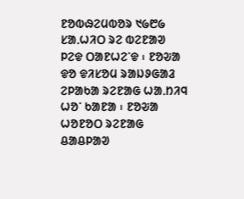ᱱᱚᱵᱷᱮᱢᱵᱚᱨ ᱑᱙᱘᱙ ᱥᱟᱹᱦᱤᱛ ᱨᱮ ᱵᱮᱱᱟᱣ ᱞᱮᱫ ᱛᱟᱱᱦᱮᱸᱫ ᱾ ᱱᱚᱶᱟ ᱫᱚ ᱫᱤᱥᱚᱢ ᱨᱟᱡᱽᱜᱟᱲ ᱮᱞᱟᱠᱟ ᱨᱮᱱᱟᱜ ᱦᱟᱹᱴᱤᱧ ᱦᱚᱸ ᱠᱟᱱᱟ ᱾ ᱱᱚᱶᱟ ᱦᱚᱱᱚᱛ ᱨᱮᱱᱟᱜ ᱪᱟᱪᱞᱟᱣ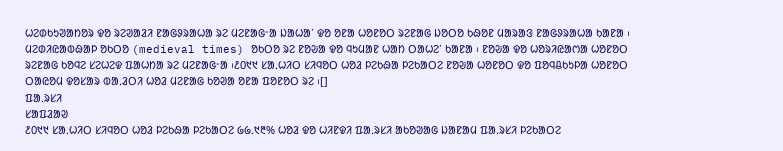ᱦᱮᱰᱠᱩᱣᱟᱴᱚᱨ ᱫᱚ ᱨᱮᱣᱟᱲᱤ ᱱᱟᱜᱽᱨᱟᱦᱟ ᱨᱮ ᱢᱮᱱᱟᱜᱼᱟ ᱡᱟᱦᱟᱸ ᱫᱚ ᱚᱱᱟ ᱦᱚᱱᱚᱛ ᱨᱮᱱᱟᱜ ᱡᱚᱛᱚ ᱠᱷᱚᱱ ᱢᱟᱨᱟᱝ ᱱᱟᱜᱽᱨᱟᱦᱟ ᱠᱟᱱᱟ ᱾ ᱢᱮᱰᱤᱭᱟᱵᱷᱟᱞ ᱚᱠᱛᱚ (medieval times) ᱚᱠᱛᱚ ᱨᱮ ᱱᱚᱶᱟ ᱫᱚ ᱧᱩᱢᱟᱱ ᱦᱟᱴ ᱛᱟᱦᱮᱸ ᱠᱟᱱᱟ ᱾ ᱱᱚᱶᱟ ᱫᱚ ᱦᱚᱨᱤᱭᱟᱬᱟ ᱦᱚᱱᱚᱛ ᱨᱮᱱᱟᱜ ᱠᱚᱧᱮ ᱥᱮᱦᱮᱫ ᱯᱟᱦᱴᱟ ᱨᱮ ᱢᱮᱱᱟᱜᱼᱟ ᱾᱒᱐᱑᱑ ᱥᱟᱹᱦᱤᱛ ᱥᱤᱧᱚᱛ ᱦᱚᱲ ᱞᱮᱠᱷᱟ ᱞᱮᱠᱟᱛᱮ ᱱᱚᱶᱟ ᱦᱚᱱᱚᱛ ᱫᱚ ᱯᱚᱧᱪᱠᱩᱞᱟ ᱦᱚᱱᱚᱛ ᱛᱟᱭᱚᱢ ᱫᱚᱥᱟᱨ ᱵᱟᱹᱲᱛᱤ ᱦᱚᱲ ᱢᱮᱱᱟᱜ ᱠᱚᱣᱟ ᱚᱱᱟ ᱯᱚᱱᱚᱛ ᱨᱮ ᱾[]
ᱯᱟᱹᱨᱥᱤ
ᱥᱟᱯᱲᱟᱣ
᱒᱐᱑᱑ ᱥᱟᱹᱦᱤᱛ ᱥᱤᱧᱚᱛ ᱦᱚᱲ ᱞᱮᱠᱷᱟ ᱞᱮᱠᱟᱛᱮ ᱙᱙ᱹ᱑᱓% ᱦᱚᱲ ᱫᱚ ᱦᱤᱱᱫᱤ ᱯᱟᱹᱨᱥᱤ ᱟᱠᱚᱣᱟᱜ ᱡᱟᱱᱟᱢ ᱯᱟᱹᱨᱥᱤ ᱞᱮᱠᱟᱛᱮ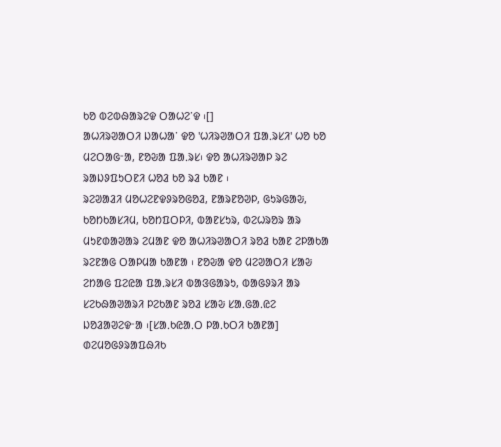ᱠᱚ ᱵᱮᱵᱷᱟᱨᱮᱫ ᱛᱟᱦᱮᱸᱫ ᱾[]
ᱟᱦᱤᱨᱣᱟᱛᱤ ᱡᱟᱦᱟᱸ ᱫᱚ 'ᱦᱤᱨᱣᱟᱛᱤ ᱯᱟᱹᱨᱥᱤ' ᱦᱚ ᱠᱚ ᱢᱮᱛᱟᱜᱼᱟ, ᱱᱚᱶᱟ ᱯᱟᱹᱨᱥ᱾ ᱫᱚ ᱟᱦᱤᱨᱣᱟᱞ ᱨᱮ ᱨᱟᱡᱽᱯᱩᱛᱱᱤ ᱦᱚᱲ ᱠᱚ ᱨᱲ ᱠᱟᱱ ᱾
ᱨᱮᱣᱟᱲᱤ ᱢᱚᱦᱮᱱᱫᱽᱨᱚᱜᱚᱲ, ᱱᱟᱨᱱᱚᱣᱞ, ᱜᱩᱨᱜᱟᱶ, ᱠᱚᱴᱠᱟᱥᱤᱢ, ᱠᱚᱴᱯᱛᱞᱤ, ᱵᱟᱱᱥᱩᱨ, ᱵᱮᱦᱨᱚᱨ ᱟᱨ ᱢᱩᱱᱰᱟᱣᱟᱨ ᱮᱢᱟᱱ ᱫᱚ ᱟᱦᱤᱨᱣᱟᱛᱤ ᱨᱚᱲ ᱠᱟᱱ ᱮᱞᱟᱠᱟ ᱨᱮᱱᱟᱜ ᱛᱟᱞᱢᱟ ᱠᱟᱱᱟ ᱾ ᱱᱚᱶᱟ ᱫᱚ ᱢᱮᱣᱟᱛᱤ ᱥᱟᱶ ᱮᱴᱟᱜ ᱯᱮᱭᱟ ᱯᱟᱹᱨᱥᱤ ᱵᱟᱝᱜᱟᱨᱩ, ᱵᱟᱜᱽᱨᱤ ᱟᱨ ᱥᱮᱠᱷᱟᱣᱟᱨᱤ ᱞᱮᱠᱟᱱ ᱨᱚᱲ ᱥᱟᱶ ᱥᱟᱹᱜᱟᱹᱭᱮ ᱡᱚᱲᱟᱣᱮᱫᱼᱟ ᱾[ᱥᱟᱹᱠᱭᱟᱹᱛ ᱞᱟᱹᱠᱛᱤ ᱠᱟᱱᱟ]
ᱰᱮᱢᱚᱜᱽᱨᱟᱯᱷᱤᱠ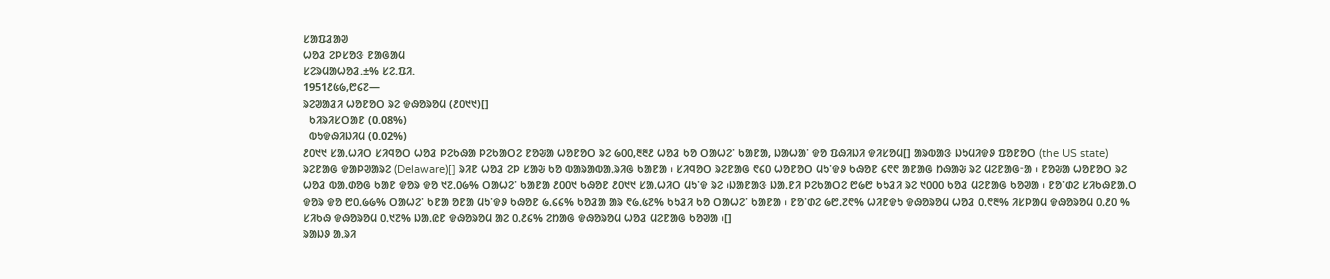ᱥᱟᱯᱲᱟᱣ
ᱦᱚᱲ ᱮᱞᱥᱚᱝ ᱱᱟᱜᱟᱢ
ᱥᱮᱨᱢᱟᱦᱚᱲ.±% ᱥᱮ.ᱯᱤ.
1951᱒᱕᱙,᱘᱔᱗—
ᱨᱮᱣᱟᱲᱤ ᱦᱚᱱᱚᱛ ᱨᱮ ᱫᱷᱚᱨᱚᱢ (᱒᱐᱑᱑)[]
  ᱠᱤᱨᱤᱥᱛᱟᱱ (0.08%)
  ᱵᱩᱫᱷᱤᱡᱤᱢ (0.02%)
᱒᱐᱑᱑ ᱥᱟᱹᱦᱤᱛ ᱥᱤᱧᱚᱛ ᱦᱚᱲ ᱞᱮᱠᱷᱟ ᱞᱮᱠᱟᱛᱮ ᱱᱚᱶᱟ ᱦᱚᱱᱚᱛ ᱨᱮ ᱙᱐᱐,᱓᱓᱒ ᱦᱚᱲ ᱠᱚ ᱛᱟᱦᱮᱸ ᱠᱟᱱᱟ, ᱡᱟᱦᱟᱸ ᱫᱚ ᱯᱷᱤᱡᱤ ᱫᱤᱥᱚᱢ[] ᱟᱨᱵᱟᱝ ᱡᱩᱢᱤᱫᱽ ᱯᱚᱱᱚᱛ (the US state) ᱨᱮᱱᱟᱜ ᱫᱟᱞᱣᱟᱨᱮ (Delaware)[] ᱨᱤᱱ ᱦᱚᱲ ᱮᱞ ᱥᱟᱶ ᱠᱚ ᱵᱟᱨᱟᱵᱟᱹᱨᱤᱜ ᱠᱟᱱᱟ ᱾ ᱥᱤᱧᱚᱛ ᱨᱮᱱᱟᱜ ᱖᱔᱐ ᱦᱚᱱᱚᱛ ᱢᱩᱸᱫᱽ ᱠᱷᱚᱱ ᱔᱖᱖ ᱟᱱᱟᱜ ᱴᱷᱟᱶ ᱨᱮ ᱢᱮᱱᱟᱜᱼᱟ ᱾ ᱱᱚᱶᱟ ᱦᱚᱱᱚᱛ ᱨᱮ ᱦᱚᱲ ᱵᱟᱹᱰᱚᱜ ᱠᱟᱱ ᱫᱚᱨ ᱫᱚ ᱑᱗ᱹ᱐᱙% ᱛᱟᱦᱮᱸ ᱠᱟᱱᱟ ᱒᱐᱐᱑ ᱠᱷᱚᱱ ᱒᱐᱑᱑ ᱥᱟᱹᱦᱤᱛ ᱢᱩᱸᱫ ᱨᱮ ᱾ᱡᱟᱱᱟᱝ ᱡᱟᱹᱱᱤ ᱞᱮᱠᱟᱛᱮ ᱘᱙᱘ ᱠᱩᱲᱤ ᱨᱮ ᱑᱐᱐᱐ ᱠᱚᱲ ᱢᱮᱱᱟᱜ ᱠᱚᱣᱟ ᱾ ᱱᱚᱸᱰᱮ ᱥᱤᱠᱷᱱᱟᱹᱛ ᱫᱚᱨ ᱫᱚ ᱘᱐ᱹ᱙᱙% ᱛᱟᱦᱮᱸ ᱠᱱᱟ ᱚᱱᱟ ᱢᱩᱸᱫᱽ ᱠᱷᱚᱱ ᱙ᱹ᱔᱔% ᱠᱚᱲᱟ ᱟᱨ ᱖᱙ᱹ᱕᱗% ᱠᱩᱲᱤ ᱠᱚ ᱛᱟᱦᱮᱸ ᱠᱟᱱᱟ ᱾ ᱱᱚᱸᱰᱮ ᱙᱘ᱹ᱗᱖% ᱦᱤᱱᱫᱩ ᱫᱷᱚᱨᱚᱢ ᱦᱚᱲ ᱐ᱹ᱖᱓% ᱤᱥᱞᱟᱢ ᱫᱷᱚᱨᱚᱢ ᱐ᱹ᱒᱐ % ᱥᱤᱠᱷ ᱫᱷᱚᱨᱚᱢ ᱐ᱹ᱑᱗% ᱡᱟᱹᱭᱱ ᱫᱷᱚᱨᱚᱢ ᱟᱮ ᱐ᱹ᱒᱔% ᱮᱴᱟᱜ ᱫᱷᱚᱨᱚᱢ ᱦᱚᱲ ᱢᱮᱱᱟᱜ ᱠᱚᱣᱟ ᱾[]
ᱨᱟᱡᱽ ᱟᱹᱨᱤ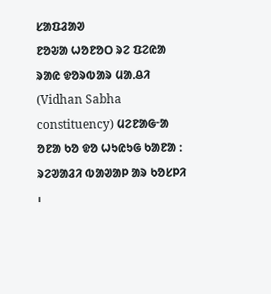ᱥᱟᱯᱲᱟᱣ
ᱱᱚᱶᱟ ᱦᱚᱱᱚᱛ ᱨᱮ ᱯᱮᱭᱟ ᱨᱟᱭ ᱫᱚᱨᱵᱟᱨ ᱢᱟᱹᱪᱤ (Vidhan Sabha constituency) ᱢᱮᱱᱟᱜᱼᱟ ᱚᱱᱟ ᱠᱚ ᱫᱚ ᱦᱩᱭᱩᱜ ᱠᱟᱱᱟ ᱺ ᱨᱮᱣᱟᱲᱤ ᱵᱟᱣᱟᱞ ᱟᱨ ᱠᱚᱥᱞᱤ ᱾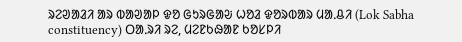ᱨᱮᱣᱟᱲᱤ ᱟᱨ ᱵᱟᱣᱟᱞ ᱫᱚ ᱜᱩᱨᱜᱟᱶ ᱦᱚᱲ ᱫᱚᱨᱵᱟᱨ ᱢᱟᱹᱪᱤ (Lok Sabha constituency) ᱛᱟᱹᱨᱤ ᱨᱮ, ᱢᱮᱱᱠᱷᱟᱱ ᱠᱚᱥᱞᱤ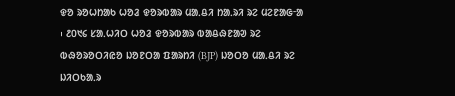ᱫᱚ ᱨᱚᱦᱴᱟᱠ ᱦᱚᱲ ᱫᱚᱨᱵᱟᱨ ᱢᱟᱹᱪᱤ ᱴᱟᱹᱨᱤ ᱨᱮ ᱢᱮᱱᱟᱜᱼᱟ ᱾ ᱒᱐᱑᱔ ᱥᱟᱹᱦᱤᱛ ᱦᱚᱲ ᱫᱚᱨᱵᱟᱨ ᱵᱟᱪᱷᱱᱟᱣ ᱨᱮ ᱵᱷᱚᱨᱚᱛᱤᱭᱚ ᱡᱚᱱᱛᱟ ᱯᱟᱨᱴᱤ (BJP) ᱡᱚᱛᱚ ᱢᱟᱹᱪᱤ ᱨᱮ ᱡᱤᱛᱠᱟᱹᱨ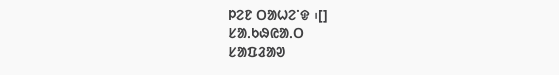ᱞᱮᱱ ᱛᱟᱦᱮᱸᱫ ᱾[]
ᱥᱟᱹᱠᱷᱭᱟᱹᱛ
ᱥᱟᱯᱲᱟᱣ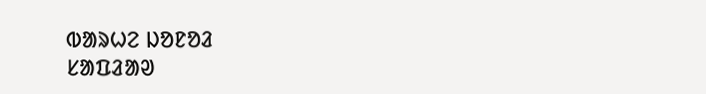ᱵᱟᱨᱦᱮ ᱡᱚᱱᱚᱲ
ᱥᱟᱯᱲᱟᱣ